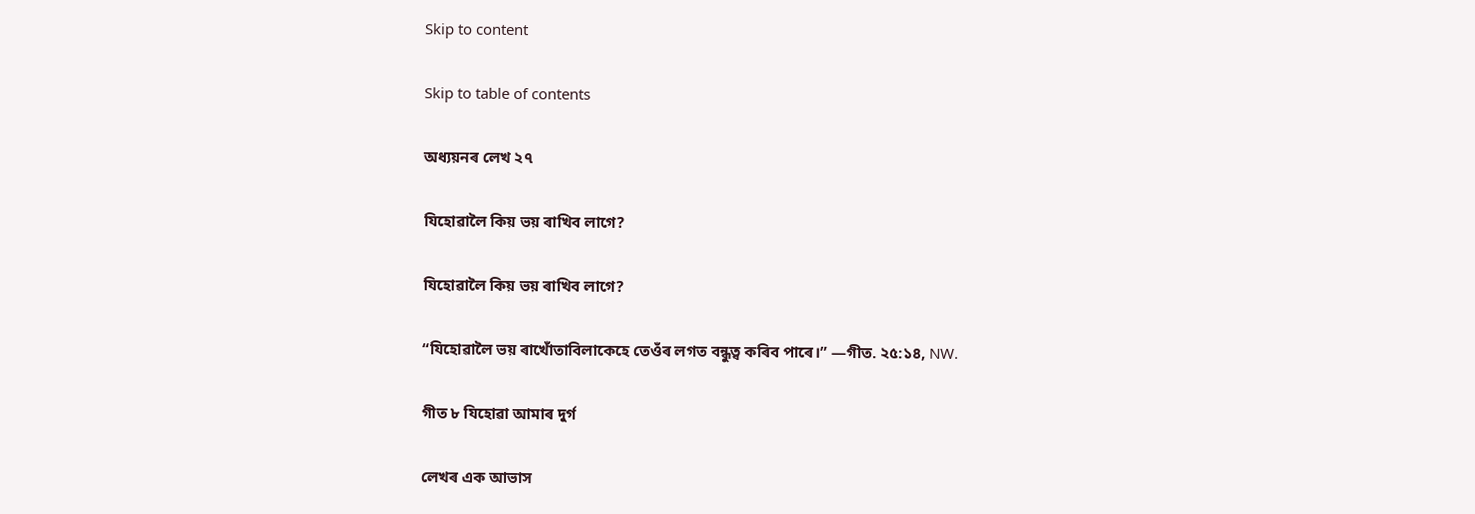Skip to content

Skip to table of contents

অধ্যয়নৰ লেখ ২৭

যিহোৱালৈ কিয় ভয় ৰাখিব লাগে?

যিহোৱালৈ কিয় ভয় ৰাখিব লাগে?

“যিহোৱালৈ ভয় ৰাখোঁতাবিলাকেহে তেওঁৰ লগত বন্ধুত্ব কৰিব পাৰে।” —গীত. ২৫:১৪, NW.

গীত ৮ যিহোৱা আমাৰ দুৰ্গ

লেখৰ এক আভাস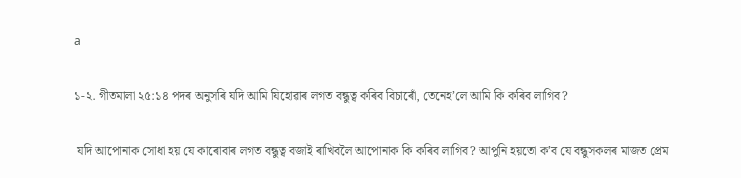a

১-২. গীতমালা ২৫:১৪ পদৰ অনুসৰি যদি আমি যিহোৱাৰ লগত বন্ধুত্ব কৰিব বিচাৰোঁ, তেনেহʼলে আমি কি কৰিব লাগিব?

 যদি আপোনাক সোধা হয় যে কাৰোবাৰ লগত বন্ধুত্ব বজাই ৰাখিবলৈ আপোনাক কি কৰিব লাগিব? আপুনি হয়তো কʼব যে বন্ধুসকলৰ মাজত প্ৰেম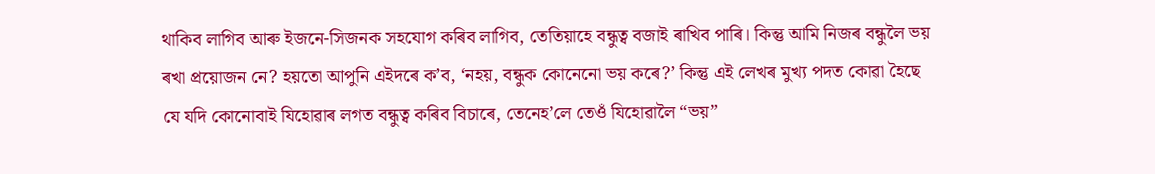থাকিব লাগিব আৰু ইজনে-সিজনক সহযোগ কৰিব লাগিব, তেতিয়াহে বন্ধুত্ব বজাই ৰাখিব পাৰি। কিন্তু আমি নিজৰ বন্ধুলৈ ভয় ৰখা প্ৰয়োজন নে? হয়তো আপুনি এইদৰে কʼব, ‘নহয়, বন্ধুক কোনেনো ভয় কৰে?ʼ কিন্তু এই লেখৰ মুখ্য পদত কোৱা হৈছে যে যদি কোনোবাই যিহোৱাৰ লগত বন্ধুত্ব কৰিব বিচাৰে, তেনেহʼলে তেওঁ যিহোৱালৈ “ভয়”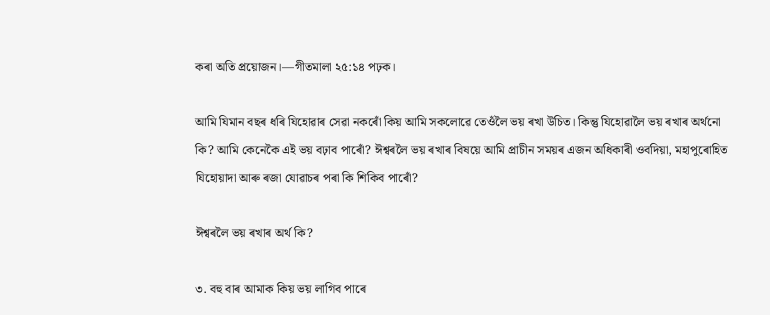কৰা অতি প্ৰয়োজন।—গীতমালা ২৫:১৪ পঢ়ক।

আমি যিমান বছৰ ধৰি যিহোৱাৰ সেৱা নকৰোঁ কিয় আমি সকলোৱে তেওঁলৈ ভয় ৰখা উচিত। কিন্তু যিহোৱালৈ ভয় ৰখাৰ অৰ্থনো কি? আমি কেনেকৈ এই ভয় বঢ়াব পাৰোঁ? ঈশ্বৰলৈ ভয় ৰখাৰ বিষয়ে আমি প্ৰাচীন সময়ৰ এজন অধিকাৰী ওবদিয়া, মহাপুৰোহিত যিহোয়াদা আৰু ৰজা যোৱাচৰ পৰা কি শিকিব পাৰোঁ?

ঈশ্বৰলৈ ভয় ৰখাৰ অৰ্থ কি?

৩. বহু বাৰ আমাক কিয় ভয় লাগিব পাৰে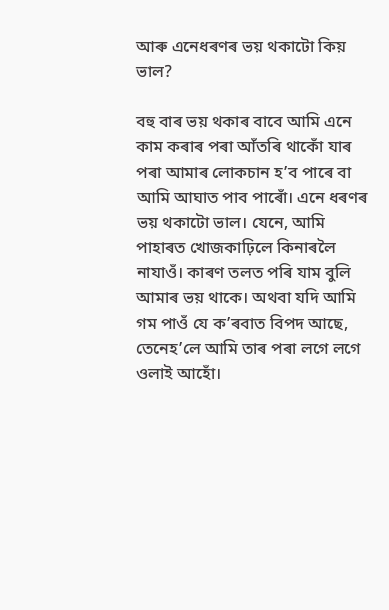আৰু এনেধৰণৰ ভয় থকাটো কিয় ভাল?

বহু বাৰ ভয় থকাৰ বাবে আমি এনে কাম কৰাৰ পৰা আঁতৰি থাকোঁ যাৰ পৰা আমাৰ লোকচান হʼব পাৰে বা আমি আঘাত পাব পাৰোঁ। এনে ধৰণৰ ভয় থকাটো ভাল। যেনে, আমি পাহাৰত খোজকাঢ়িলে কিনাৰলৈ নাযাওঁ। কাৰণ তলত পৰি যাম বুলি আমাৰ ভয় থাকে। অথবা যদি আমি গম পাওঁ যে কʼৰবাত বিপদ আছে, তেনেহʼলে আমি তাৰ পৰা লগে লগে ওলাই আহোঁ।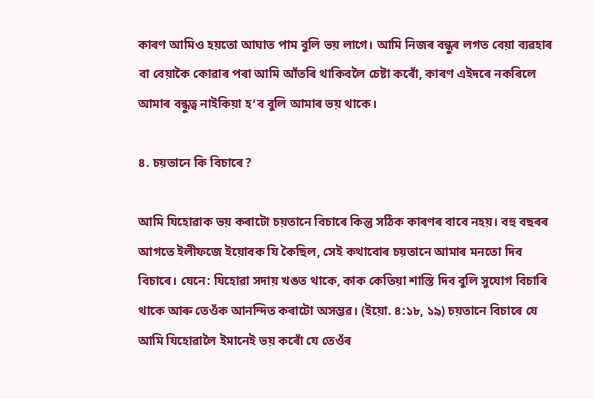কাৰণ আমিও হয়তো আঘাত পাম বুলি ভয় লাগে। আমি নিজৰ বন্ধুৰ লগত বেয়া ব্যৱহাৰ বা বেয়াকৈ কোৱাৰ পৰা আমি আঁতৰি থাকিবলৈ চেষ্টা কৰোঁ, কাৰণ এইদৰে নকৰিলে আমাৰ বন্ধুত্ব নাইকিয়া হʼব বুলি আমাৰ ভয় থাকে।

৪. চয়তানে কি বিচাৰে?

আমি যিহোৱাক ভয় কৰাটো চয়তানে বিচাৰে কিন্তু সঠিক কাৰণৰ বাবে নহয়। বহু বছৰৰ আগতে ইলীফজে ইয়োবক যি কৈছিল, সেই কথাবোৰ চয়তানে আমাৰ মনতো দিব বিচাৰে। যেনে: যিহোৱা সদায় খঙত থাকে, কাক কেতিয়া শাস্তি দিব বুলি সুযোগ বিচাৰি থাকে আৰু তেওঁক আনন্দিত কৰাটো অসম্ভৱ। (ইয়ো. ৪:১৮, ১৯) চয়তানে বিচাৰে যে আমি যিহোৱালৈ ইমানেই ভয় কৰোঁ যে তেওঁৰ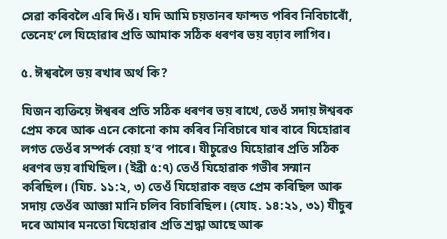সেৱা কৰিবলৈ এৰি দিওঁ। যদি আমি চয়তানৰ ফান্দত পৰিব নিবিচাৰোঁ, তেনেহʼলে যিহোৱাৰ প্ৰতি আমাক সঠিক ধৰণৰ ভয় বঢ়াব লাগিব।

৫. ঈশ্বৰলৈ ভয় ৰখাৰ অৰ্থ কি?

যিজন ব্যক্তিয়ে ঈশ্বৰৰ প্ৰতি সঠিক ধৰণৰ ভয় ৰাখে, তেওঁ সদায় ঈশ্বৰক প্ৰেম কৰে আৰু এনে কোনো কাম কৰিব নিবিচাৰে যাৰ বাবে যিহোৱাৰ লগত তেওঁৰ সম্পৰ্ক বেয়া হʼব পাৰে। যীচুৱেও যিহোৱাৰ প্ৰতি সঠিক ধৰণৰ ভয় ৰাখিছিল। (ইব্ৰী ৫:৭) তেওঁ যিহোৱাক গভীৰ সন্মান কৰিছিল। (যিচ. ১১:২, ৩) তেওঁ যিহোৱাক বহুত প্ৰেম কৰিছিল আৰু সদায় তেওঁৰ আজ্ঞা মানি চলিব বিচাৰিছিল। (যোহ. ১৪:২১, ৩১) যীচুৰ দৰে আমাৰ মনতো যিহোৱাৰ প্ৰতি শ্ৰদ্ধা আছে আৰু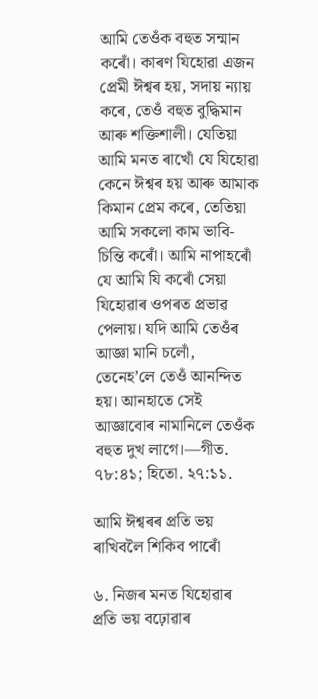আমি তেওঁক বহুত সন্মান কৰোঁ। কাৰণ যিহোৱা এজন প্ৰেমী ঈশ্বৰ হয়, সদায় ন্যায় কৰে, তেওঁ বহুত বুদ্ধিমান আৰু শক্তিশালী। যেতিয়া আমি মনত ৰাখোঁ যে যিহোৱা কেনে ঈশ্বৰ হয় আৰু আমাক কিমান প্ৰেম কৰে, তেতিয়া আমি সকলো কাম ভাবি-চিন্তি কৰোঁ। আমি নাপাহৰোঁ যে আমি যি কৰোঁ সেয়া যিহোৱাৰ ওপৰত প্ৰভাৱ পেলায়। যদি আমি তেওঁৰ আজ্ঞা মানি চলোঁ, তেনেহʼলে তেওঁ আনন্দিত হয়। আনহাতে সেই আজ্ঞাবোৰ নামানিলে তেওঁক বহুত দুখ লাগে।—গীত. ৭৮:৪১; হিতো. ২৭:১১.

আমি ঈশ্বৰৰ প্ৰতি ভয় ৰাখিবলৈ শিকিব পাৰোঁ

৬. নিজৰ মনত যিহোৱাৰ প্ৰতি ভয় বঢ়োৱাৰ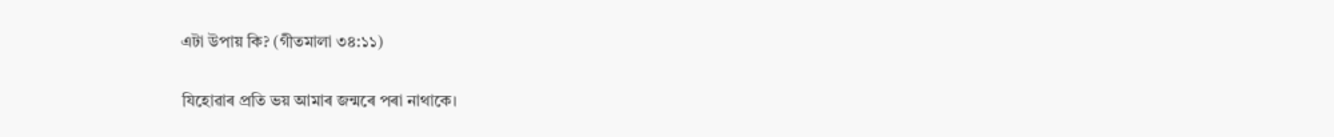এটা উপায় কি? (গীতমালা ৩৪:১১)

যিহোৱাৰ প্ৰতি ভয় আমাৰ জন্মৰে পৰা নাথাকে।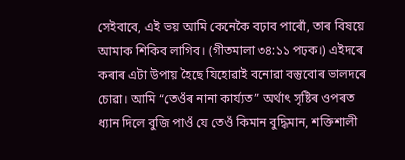সেইবাবে, এই ভয় আমি কেনেকৈ বঢ়াব পাৰোঁ, তাৰ বিষয়ে আমাক শিকিব লাগিব। (গীতমালা ৩৪:১১ পঢ়ক।) এইদৰে কৰাৰ এটা উপায় হৈছে যিহোৱাই বনোৱা বস্তুবোৰ ভালদৰে চোৱা। আমি “তেওঁৰ নানা কাৰ্য্যত” অৰ্থাৎ সৃষ্টিৰ ওপৰত ধ্যান দিলে বুজি পাওঁ যে তেওঁ কিমান বুদ্ধিমান, শক্তিশালী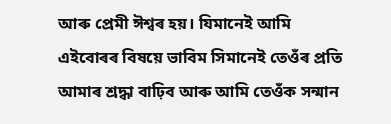আৰু প্ৰেমী ঈশ্বৰ হয়। যিমানেই আমি এইবোৰৰ বিষয়ে ভাবিম সিমানেই তেওঁৰ প্ৰতি আমাৰ শ্ৰদ্ধা বাঢ়িব আৰু আমি তেওঁক সন্মান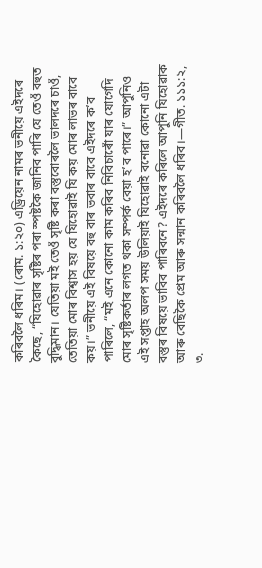কৰিবলৈ ধৰিম। (ৰোম. ১:২০) এড্ৰিয়েন নামৰ ভনীয়ে এইদৰে কৈছে, “যিহোৱাৰ সৃষ্টিৰ পৰা স্পষ্টকৈ জানিব পাৰি যে তেওঁ বহুত বুদ্ধিমান। যেতিয়া মই তেওঁ সৃষ্টি কৰা বস্তুবোৰলৈ ভালদৰে চাওঁ, তেতিয়া মোৰ বিশ্বাস হয় যে যিহোৱাই যি কয় মোৰ লাভৰ বাবে কয়।” ভনীয়ে এই বিষয়ে বহু বাৰ ভবাৰ বাবে এইদৰে কʼব পাৰিলে, “মই এনে কোনো কাম কৰিব নিবিচাৰোঁ যাৰ যোগেদি মোৰ সৃষ্টিকৰ্তাৰ লগত থকা সম্পৰ্ক বেয়া হʼব পাৰে।” আপুনিও এই সপ্তাহ অলপ সময় উলিয়াই যিহোৱাই বনোৱা কোনো এটা বস্তুৰ বিষয়ে ভাবিব পাৰিবনে? এইদৰে কৰিলে আপুনি যিহোৱাক আৰু বেছিকৈ প্ৰেম আৰু সন্মান কৰিবলৈ ধৰিব।—গীত. ১১১:২, ৩.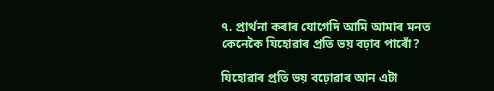৭. প্ৰাৰ্থনা কৰাৰ যোগেদি আমি আমাৰ মনত কেনেকৈ যিহোৱাৰ প্ৰতি ভয় বঢ়াব পাৰোঁ?

যিহোৱাৰ প্ৰতি ভয় বঢ়োৱাৰ আন এটা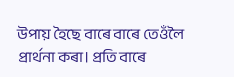উপায় হৈছে বাৰে বাৰে তেওঁলৈ প্ৰাৰ্থনা কৰা। প্ৰতি বাৰে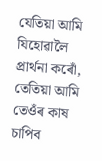যেতিয়া আমি যিহোৱালৈ প্ৰাৰ্থনা কৰোঁ, তেতিয়া আমি তেওঁৰ কাষ চাপিব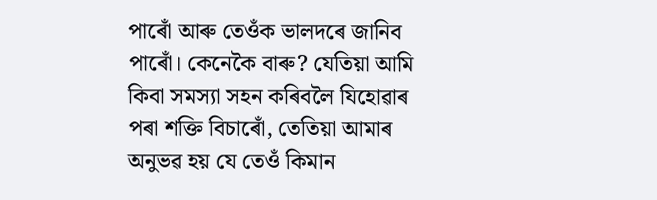পাৰোঁ আৰু তেওঁক ভালদৰে জানিব পাৰোঁ। কেনেকৈ বাৰু? যেতিয়া আমি কিবা সমস্যা সহন কৰিবলৈ যিহোৱাৰ পৰা শক্তি বিচাৰোঁ, তেতিয়া আমাৰ অনুভৱ হয় যে তেওঁ কিমান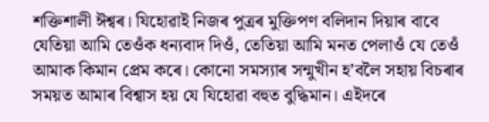শক্তিশালী ঈশ্বৰ। যিহোৱাই নিজৰ পুত্ৰৰ মুক্তিপণ বলিদান দিয়াৰ বাবে যেতিয়া আমি তেওঁক ধন্যবাদ দিওঁ, তেতিয়া আমি মনত পেলাওঁ যে তেওঁ আমাক কিমান প্ৰেম কৰে। কোনো সমস্যাৰ সন্মুখীন হʼবলৈ সহায় বিচৰাৰ সময়ত আমাৰ বিশ্বাস হয় যে যিহোৱা বহুত বুদ্ধিমান। এইদৰে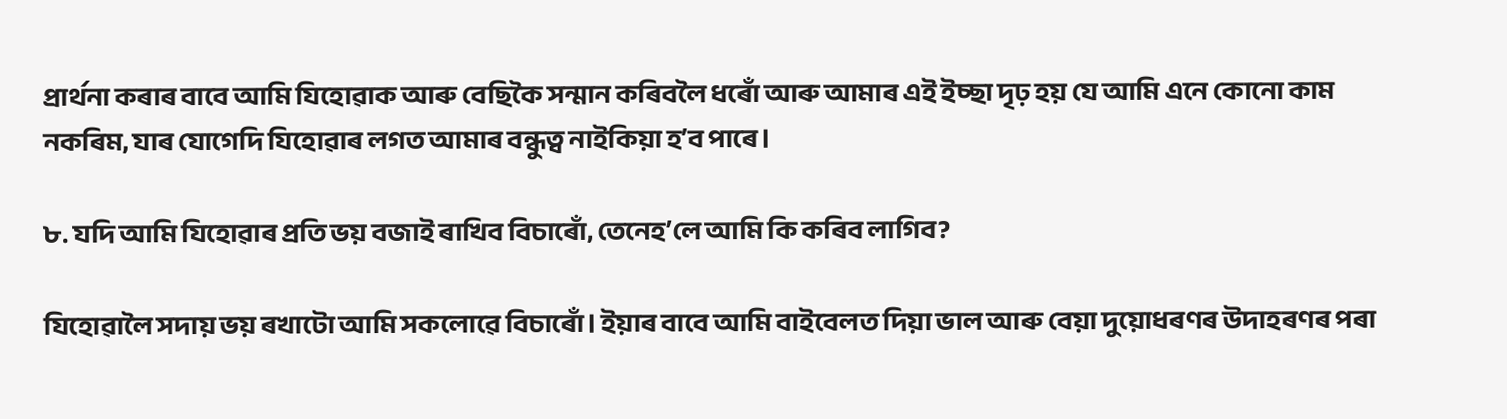প্ৰাৰ্থনা কৰাৰ বাবে আমি যিহোৱাক আৰু বেছিকৈ সন্মান কৰিবলৈ ধৰোঁ আৰু আমাৰ এই ইচ্ছা দৃঢ় হয় যে আমি এনে কোনো কাম নকৰিম, যাৰ যোগেদি যিহোৱাৰ লগত আমাৰ বন্ধুত্ব নাইকিয়া হʼব পাৰে।

৮. যদি আমি যিহোৱাৰ প্ৰতি ভয় বজাই ৰাখিব বিচাৰোঁ, তেনেহʼলে আমি কি কৰিব লাগিব?

যিহোৱালৈ সদায় ভয় ৰখাটো আমি সকলোৱে বিচাৰোঁ। ইয়াৰ বাবে আমি বাইবেলত দিয়া ভাল আৰু বেয়া দুয়োধৰণৰ উদাহৰণৰ পৰা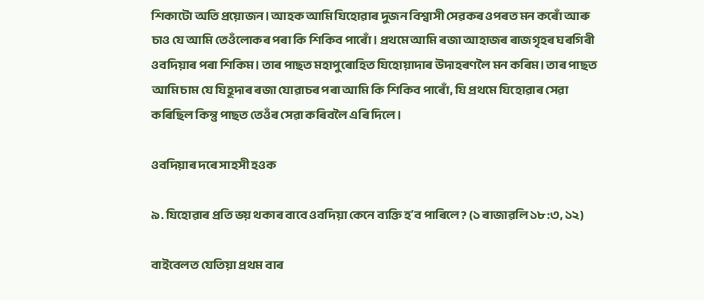শিকাটো অতি প্ৰয়োজন। আহক আমি যিহোৱাৰ দুজন বিশ্বাসী সেৱকৰ ওপৰত মন কৰোঁ আৰু চাও যে আমি তেওঁলোকৰ পৰা কি শিকিব পাৰোঁ। প্ৰথমে আমি ৰজা আহাজৰ ৰাজগৃহৰ ঘৰগিৰী ওবদিয়াৰ পৰা শিকিম। তাৰ পাছত মহাপুৰোহিত যিহোয়াদাৰ উদাহৰণলৈ মন কৰিম। তাৰ পাছত আমি চাম যে যিহূদাৰ ৰজা যোৱাচৰ পৰা আমি কি শিকিব পাৰোঁ, যি প্ৰথমে যিহোৱাৰ সেৱা কৰিছিল কিন্তু পাছত তেওঁৰ সেৱা কৰিবলৈ এৰি দিলে।

ওবদিয়াৰ দৰে সাহসী হওক

৯. যিহোৱাৰ প্ৰতি ভয় থকাৰ বাবে ওবদিয়া কেনে ব্যক্তি হʼব পাৰিলে? (১ ৰাজাৱলি ১৮:৩, ১২)

বাইবেলত যেতিয়া প্ৰথম বাৰ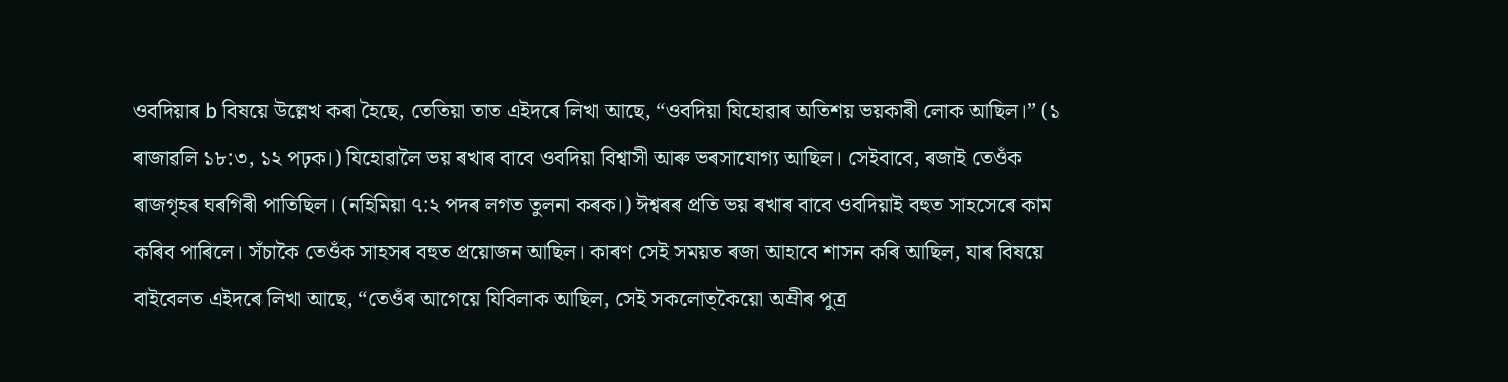ওবদিয়াৰ b বিষয়ে উল্লেখ কৰা হৈছে, তেতিয়া তাত এইদৰে লিখা আছে, “ওবদিয়া যিহোৱাৰ অতিশয় ভয়কাৰী লোক আছিল।” (১ ৰাজাৱলি ১৮:৩, ১২ পঢ়ক।) যিহোৱালৈ ভয় ৰখাৰ বাবে ওবদিয়া বিশ্বাসী আৰু ভৰসাযোগ্য আছিল। সেইবাবে, ৰজাই তেওঁক ৰাজগৃহৰ ঘৰগিৰী পাতিছিল। (নহিমিয়া ৭:২ পদৰ লগত তুলনা কৰক।) ঈশ্বৰৰ প্ৰতি ভয় ৰখাৰ বাবে ওবদিয়াই বহুত সাহসেৰে কাম কৰিব পাৰিলে। সঁচাকৈ তেওঁক সাহসৰ বহুত প্ৰয়োজন আছিল। কাৰণ সেই সময়ত ৰজা আহাবে শাসন কৰি আছিল, যাৰ বিষয়ে বাইবেলত এইদৰে লিখা আছে, “তেওঁৰ আগেয়ে যিবিলাক আছিল, সেই সকলোত্‌কৈয়ো অম্ৰীৰ পুত্ৰ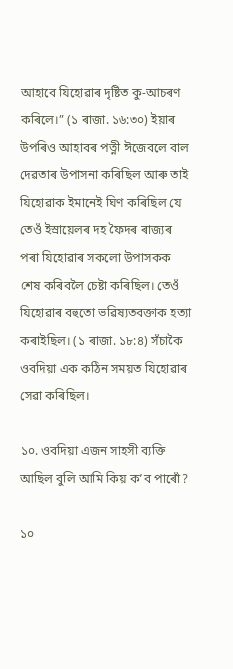আহাবে যিহোৱাৰ দৃষ্টিত কু-আচৰণ কৰিলে।” (১ ৰাজা. ১৬:৩০) ইয়াৰ উপৰিও আহাবৰ পত্নী ঈজেবলে বাল দেৱতাৰ উপাসনা কৰিছিল আৰু তাই যিহোৱাক ইমানেই ঘিণ কৰিছিল যে তেওঁ ইস্ৰায়েলৰ দহ ফৈদৰ ৰাজ্যৰ পৰা যিহোৱাৰ সকলো উপাসকক শেষ কৰিবলৈ চেষ্টা কৰিছিল। তেওঁ যিহোৱাৰ বহুতো ভৱিষ্যতবক্তাক হত্যা কৰাইছিল। (১ ৰাজা. ১৮:৪) সঁচাকৈ ওবদিয়া এক কঠিন সময়ত যিহোৱাৰ সেৱা কৰিছিল।

১০. ওবদিয়া এজন সাহসী ব্যক্তি আছিল বুলি আমি কিয় কʼব পাৰোঁ?

১০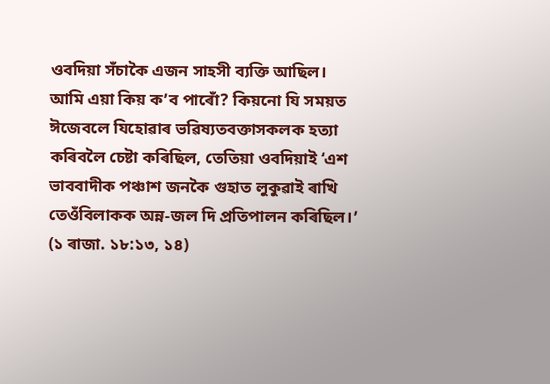ওবদিয়া সঁচাকৈ এজন সাহসী ব্যক্তি আছিল। আমি এয়া কিয় কʼব পাৰোঁ? কিয়নো যি সময়ত ঈজেবলে যিহোৱাৰ ভৱিষ্যতবক্তাসকলক হত্যা কৰিবলৈ চেষ্টা কৰিছিল, তেতিয়া ওবদিয়াই ‘এশ ভাববাদীক পঞ্চাশ জনকৈ গুহাত লুকুৱাই ৰাখি তেওঁবিলাকক অন্ন-জল দি প্ৰতিপালন কৰিছিল।ʼ (১ ৰাজা. ১৮:১৩, ১৪)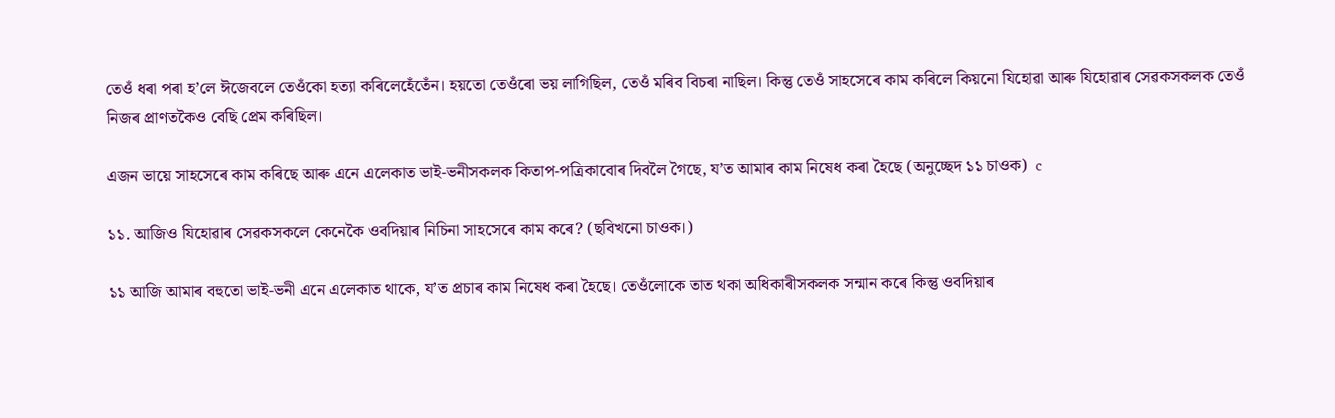তেওঁ ধৰা পৰা হʼলে ঈজেবলে তেওঁকো হত্যা কৰিলেহেঁতেঁন। হয়তো তেওঁৰো ভয় লাগিছিল, তেওঁ মৰিব বিচৰা নাছিল। কিন্তু তেওঁ সাহসেৰে কাম কৰিলে কিয়নো যিহোৱা আৰু যিহোৱাৰ সেৱকসকলক তেওঁ নিজৰ প্ৰাণতকৈও বেছি প্ৰেম কৰিছিল।

এজন ভায়ে সাহসেৰে কাম কৰিছে আৰু এনে এলেকাত ভাই-ভনীসকলক কিতাপ-পত্ৰিকাবোৰ দিবলৈ গৈছে, যʼত আমাৰ কাম নিষেধ কৰা হৈছে (অনুচ্ছেদ ১১ চাওক)  c

১১. আজিও যিহোৱাৰ সেৱকসকলে কেনেকৈ ওবদিয়াৰ নিচিনা সাহসেৰে কাম কৰে? (ছবিখনো চাওক।)

১১ আজি আমাৰ বহুতো ভাই-ভনী এনে এলেকাত থাকে, যʼত প্ৰচাৰ কাম নিষেধ কৰা হৈছে। তেওঁলোকে তাত থকা অধিকাৰীসকলক সন্মান কৰে কিন্তু ওবদিয়াৰ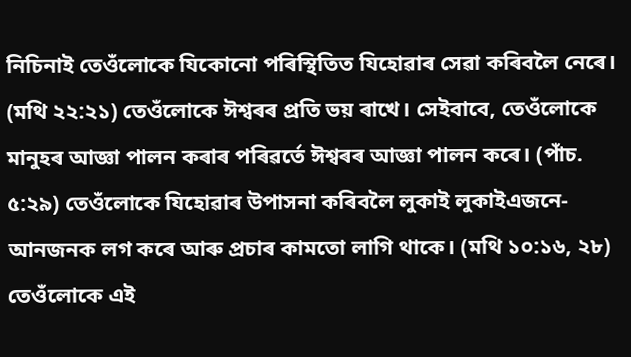নিচিনাই তেওঁলোকে যিকোনো পৰিস্থিতিত যিহোৱাৰ সেৱা কৰিবলৈ নেৰে। (মথি ২২:২১) তেওঁলোকে ঈশ্বৰৰ প্ৰতি ভয় ৰাখে। সেইবাবে, তেওঁলোকে মানুহৰ আজ্ঞা পালন কৰাৰ পৰিৱৰ্তে ঈশ্বৰৰ আজ্ঞা পালন কৰে। (পাঁচ. ৫:২৯) তেওঁলোকে যিহোৱাৰ উপাসনা কৰিবলৈ লুকাই লুকাইএজনে-আনজনক লগ কৰে আৰু প্ৰচাৰ কামতো লাগি থাকে। (মথি ১০:১৬, ২৮) তেওঁলোকে এই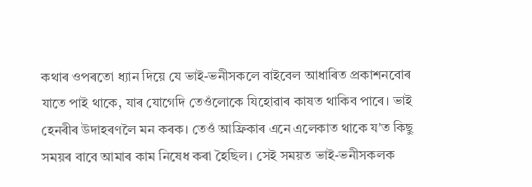কথাৰ ওপৰতো ধ্যান দিয়ে যে ভাই-ভনীসকলে বাইবেল আধাৰিত প্ৰকাশনবোৰ যাতে পাই থাকে, যাৰ যোগেদি তেওঁলোকে যিহোৱাৰ কাষত থাকিব পাৰে। ভাই হেনৰীৰ উদাহৰণলৈ মন কৰক। তেওঁ আফ্ৰিকাৰ এনে এলেকাত থাকে যʼত কিছু সময়ৰ বাবে আমাৰ কাম নিষেধ কৰা হৈছিল। সেই সময়ত ভাই-ভনীসকলক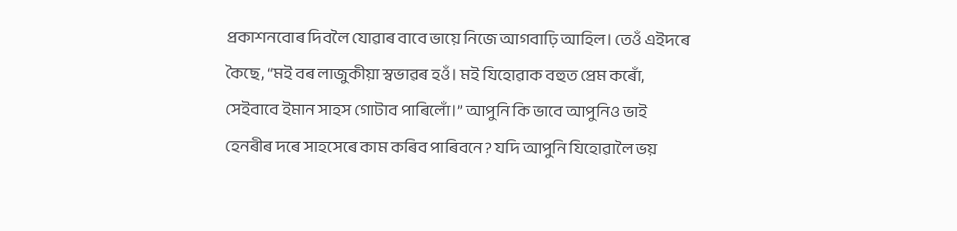প্ৰকাশনবোৰ দিবলৈ যোৱাৰ বাবে ভায়ে নিজে আগবাঢ়ি আহিল। তেওঁ এইদৰে কৈছে, “মই বৰ লাজুকীয়া স্বভাৱৰ হওঁ। মই যিহোৱাক বহুত প্ৰেম কৰোঁ, সেইবাবে ইমান সাহস গোটাব পাৰিলোঁ।” আপুনি কি ভাবে আপুনিও ভাই হেনৰীৰ দৰে সাহসেৰে কাম কৰিব পাৰিবনে? যদি আপুনি যিহোৱালৈ ভয়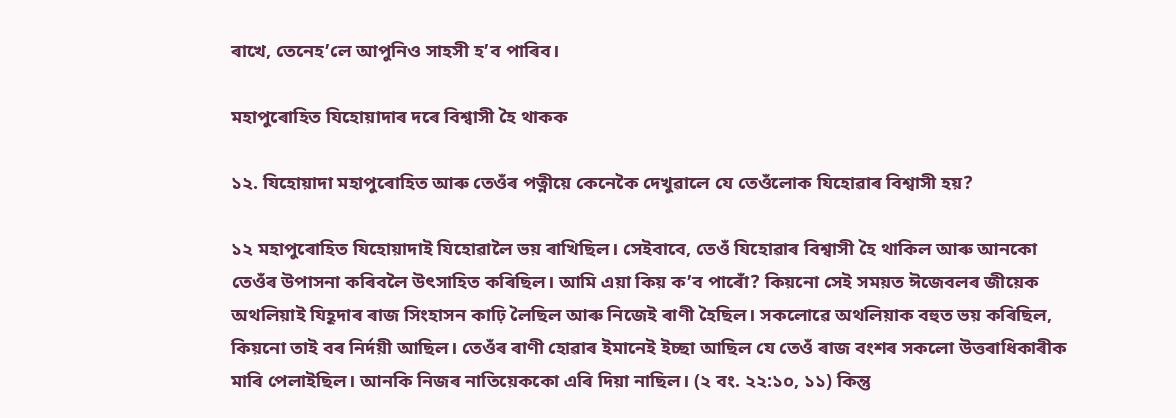ৰাখে, তেনেহʼলে আপুনিও সাহসী হʼব পাৰিব।

মহাপুৰোহিত যিহোয়াদাৰ দৰে বিশ্বাসী হৈ থাকক

১২. যিহোয়াদা মহাপুৰোহিত আৰু তেওঁৰ পত্নীয়ে কেনেকৈ দেখুৱালে যে তেওঁলোক যিহোৱাৰ বিশ্বাসী হয়?

১২ মহাপুৰোহিত যিহোয়াদাই যিহোৱালৈ ভয় ৰাখিছিল। সেইবাবে, তেওঁ যিহোৱাৰ বিশ্বাসী হৈ থাকিল আৰু আনকো তেওঁৰ উপাসনা কৰিবলৈ উৎসাহিত কৰিছিল। আমি এয়া কিয় কʼব পাৰোঁ? কিয়নো সেই সময়ত ঈজেবলৰ জীয়েক অথলিয়াই যিহূদাৰ ৰাজ সিংহাসন কাঢ়ি লৈছিল আৰু নিজেই ৰাণী হৈছিল। সকলোৱে অথলিয়াক বহুত ভয় কৰিছিল, কিয়নো তাই বৰ নিৰ্দয়ী আছিল। তেওঁৰ ৰাণী হোৱাৰ ইমানেই ইচ্ছা আছিল যে তেওঁ ৰাজ বংশৰ সকলো উত্তৰাধিকাৰীক মাৰি পেলাইছিল। আনকি নিজৰ নাতিয়েককো এৰি দিয়া নাছিল। (২ বং. ২২:১০, ১১) কিন্তু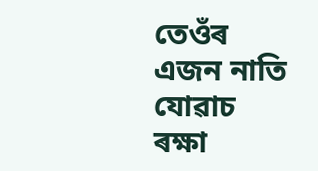তেওঁৰ এজন নাতি যোৱাচ ৰক্ষা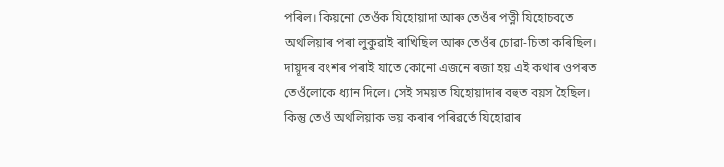পৰিল। কিয়নো তেওঁক যিহোয়াদা আৰু তেওঁৰ পত্নী যিহোচবতে অথলিয়াৰ পৰা লুকুৱাই ৰাখিছিল আৰু তেওঁৰ চোৱা-চিতা কৰিছিল। দায়ূদৰ বংশৰ পৰাই যাতে কোনো এজনে ৰজা হয় এই কথাৰ ওপৰত তেওঁলোকে ধ্যান দিলে। সেই সময়ত যিহোয়াদাৰ বহুত বয়স হৈছিল। কিন্তু তেওঁ অথলিয়াক ভয় কৰাৰ পৰিৱৰ্তে যিহোৱাৰ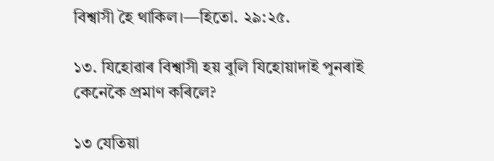বিশ্বাসী হৈ থাকিল।—হিতো. ২৯:২৫.

১৩. যিহোৱাৰ বিশ্বাসী হয় বুলি যিহোয়াদাই পুনৰাই কেনেকৈ প্ৰমাণ কৰিলে?

১৩ যেতিয়া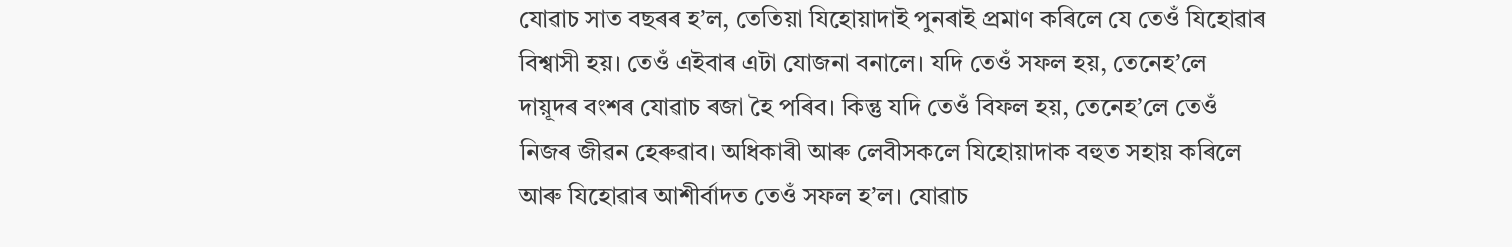যোৱাচ সাত বছৰৰ হʼল, তেতিয়া যিহোয়াদাই পুনৰাই প্ৰমাণ কৰিলে যে তেওঁ যিহোৱাৰ বিশ্বাসী হয়। তেওঁ এইবাৰ এটা যোজনা বনালে। যদি তেওঁ সফল হয়, তেনেহʼলে দায়ূদৰ বংশৰ যোৱাচ ৰজা হৈ পৰিব। কিন্তু যদি তেওঁ বিফল হয়, তেনেহʼলে তেওঁ নিজৰ জীৱন হেৰুৱাব। অধিকাৰী আৰু লেবীসকলে যিহোয়াদাক বহুত সহায় কৰিলে আৰু যিহোৱাৰ আশীৰ্বাদত তেওঁ সফল হʼল। যোৱাচ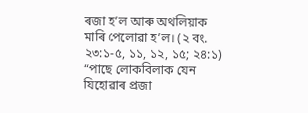ৰজা হʼল আৰু অথলিয়াক মাৰি পেলোৱা হʼল। (২ বং. ২৩:১-৫, ১১, ১২, ১৫; ২৪:১) “পাছে লোকবিলাক যেন যিহোৱাৰ প্ৰজা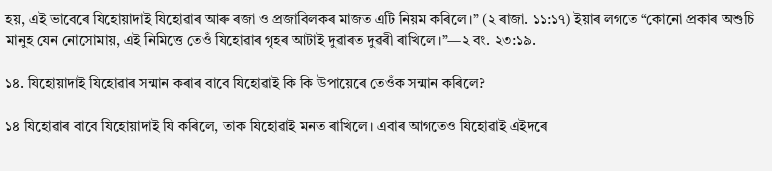হয়, এই ভাবেৰে যিহোয়াদাই যিহোৱাৰ আৰু ৰজা ও প্ৰজাবিলকৰ মাজত এটি নিয়ম কৰিলে।” (২ ৰাজা. ১১:১৭) ইয়াৰ লগতে “কোনো প্ৰকাৰ অশুচি মানুহ যেন নোসোমায়, এই নিমিত্তে তেওঁ যিহোৱাৰ গৃহৰ আটাই দুৱাৰত দুৱৰী ৰাখিলে।”—২ বং. ২৩:১৯.

১৪. যিহোয়াদাই যিহোৱাৰ সন্মান কৰাৰ বাবে যিহোৱাই কি কি উপায়েৰে তেওঁক সন্মান কৰিলে?

১৪ যিহোৱাৰ বাবে যিহোয়াদাই যি কৰিলে, তাক যিহোৱাই মনত ৰাখিলে। এবাৰ আগতেও যিহোৱাই এইদৰে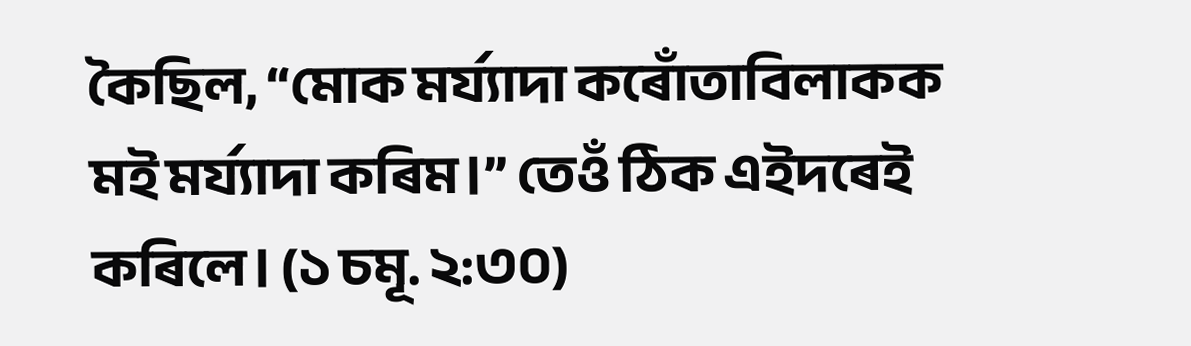কৈছিল, “মোক মৰ্য্যাদা কৰোঁতাবিলাকক মই মৰ্য্যাদা কৰিম।” তেওঁ ঠিক এইদৰেই কৰিলে। (১ চমূ. ২:৩০)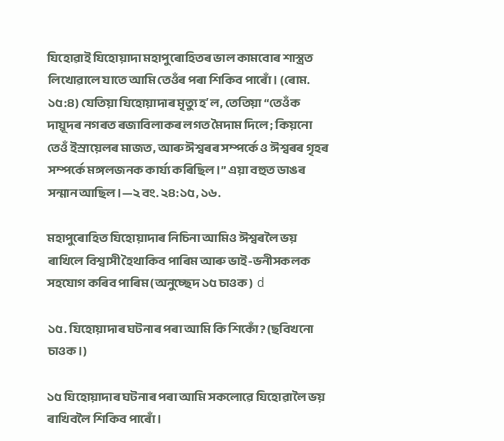যিহোৱাই যিহোয়াদা মহাপুৰোহিতৰ ভাল কামবোৰ শাস্ত্ৰত লিখোৱালে যাতে আমি তেওঁৰ পৰা শিকিব পাৰোঁ। (ৰোম. ১৫:৪) যেতিয়া যিহোয়াদাৰ মৃত্যু হʼল, তেতিয়া “তেওঁক দায়ূদৰ নগৰত ৰজাবিলাকৰ লগত মৈদাম দিলে; কিয়নো তেওঁ ইস্ৰায়েলৰ মাজত, আৰু ঈশ্বৰৰ সম্পৰ্কে ও ঈশ্বৰৰ গৃহৰ সম্পৰ্কে মঙ্গলজনক কাৰ্য্য কৰিছিল।” এয়া বহুত ডাঙৰ সন্মান আছিল।—২ বং. ২৪:১৫, ১৬.

মহাপুৰোহিত যিহোয়াদাৰ নিচিনা আমিও ঈশ্বৰলৈ ভয় ৰাখিলে বিশ্বাসী হৈথাকিব পাৰিম আৰু ভাই-ভনীসকলক সহযোগ কৰিব পাৰিম (অনুচ্ছেদ ১৫ চাওক)  d

১৫. যিহোয়াদাৰ ঘটনাৰ পৰা আমি কি শিকোঁ? (ছবিখনো চাওক।)

১৫ যিহোয়াদাৰ ঘটনাৰ পৰা আমি সকলোৱে যিহোৱালৈ ভয় ৰাখিবলৈ শিকিব পাৰোঁ।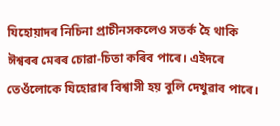যিহোয়াদৰ নিচিনা প্ৰাচীনসকলেও সতৰ্ক হৈ থাকি ঈশ্বৰৰ মেৰৰ চোৱা-চিতা কৰিব পাৰে। এইদৰে তেওঁলোকে যিহোৱাৰ বিশ্বাসী হয় বুলি দেখুৱাব পাৰে।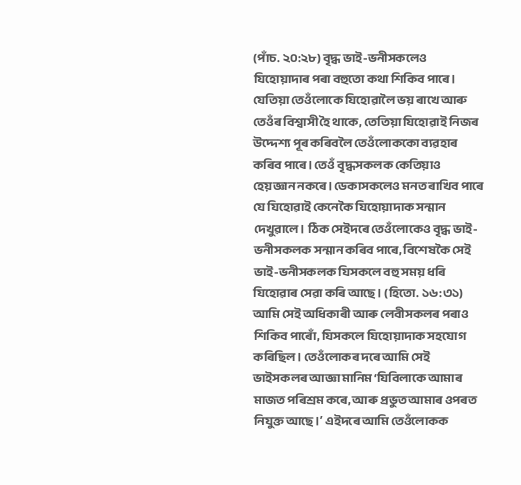(পাঁচ. ২০:২৮) বৃদ্ধ ভাই-ভনীসকলেও যিহোয়াদাৰ পৰা বহুতো কথা শিকিব পাৰে। যেতিয়া তেওঁলোকে যিহোৱালৈ ভয় ৰাখে আৰু তেওঁৰ বিশ্বাসী হৈ থাকে, তেতিয়া যিহোৱাই নিজৰ উদ্দেশ্য পূৰ কৰিবলৈ তেওঁলোককো ব্যৱহাৰ কৰিব পাৰে। তেওঁ বৃদ্ধসকলক কেতিয়াও হেয়জ্ঞান নকৰে। ডেকাসকলেও মনত ৰাখিব পাৰে যে যিহোৱাই কেনেকৈ যিহোয়াদাক সন্মান দেখুৱালে। ঠিক সেইদৰে তেওঁলোকেও বৃদ্ধ ভাই-ভনীসকলক সন্মান কৰিব পাৰে, বিশেষকৈ সেই ভাই-ভনীসকলক যিসকলে বহু সময় ধৰি যিহোৱাৰ সেৱা কৰি আছে। (হিতো. ১৬:৩১) আমি সেই অধিকাৰী আৰু লেবীসকলৰ পৰাও শিকিব পাৰোঁ, যিসকলে যিহোয়াদাক সহযোগ কৰিছিল। তেওঁলোকৰ দৰে আমি সেই ভাইসকলৰ আজ্ঞা মানিম ‘যিবিলাকে আমাৰ মাজত পৰিশ্ৰম কৰে, আৰু প্ৰভুত আমাৰ ওপৰত নিযুক্ত আছে।ʼ এইদৰে আমি তেওঁলোকক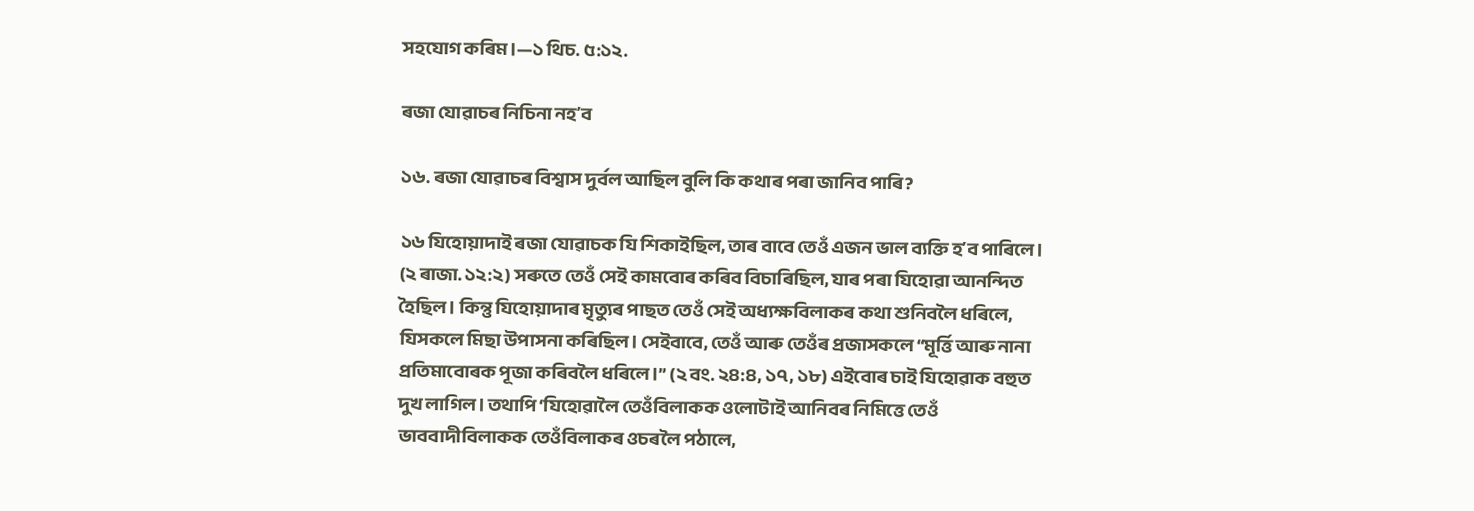সহযোগ কৰিম।—১ থিচ. ৫:১২.

ৰজা যোৱাচৰ নিচিনা নহʼব

১৬. ৰজা যোৱাচৰ বিশ্বাস দুৰ্বল আছিল বুলি কি কথাৰ পৰা জানিব পাৰি?

১৬ যিহোয়াদাই ৰজা যোৱাচক যি শিকাইছিল, তাৰ বাবে তেওঁ এজন ভাল ব্যক্তি হʼব পাৰিলে। (২ ৰাজা. ১২:২) সৰুতে তেওঁ সেই কামবোৰ কৰিব বিচাৰিছিল, যাৰ পৰা যিহোৱা আনন্দিত হৈছিল। কিন্তু যিহোয়াদাৰ মৃত্যুৰ পাছত তেওঁ সেই অধ্যক্ষবিলাকৰ কথা শুনিবলৈ ধৰিলে, যিসকলে মিছা উপাসনা কৰিছিল। সেইবাবে, তেওঁ আৰু তেওঁৰ প্ৰজাসকলে “মূৰ্ত্তি আৰু নানা প্ৰতিমাবোৰক পূজা কৰিবলৈ ধৰিলে।” (২ বং. ২৪:৪, ১৭, ১৮) এইবোৰ চাই যিহোৱাক বহুত দুখ লাগিল। তথাপি ‘যিহোৱালৈ তেওঁবিলাকক ওলোটাই আনিবৰ নিমিত্তে তেওঁ ভাববাদীবিলাকক তেওঁবিলাকৰ ওচৰলৈ পঠালে,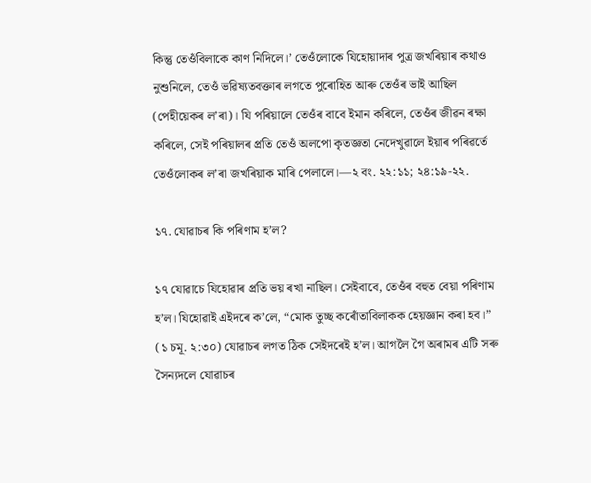কিন্তু তেওঁবিলাকে কাণ নিদিলে।ʼ তেওঁলোকে যিহোয়াদাৰ পুত্ৰ জখৰিয়াৰ কথাও নুশুনিলে, তেওঁ ভৱিষ্যতবক্তাৰ লগতে পুৰোহিত আৰু তেওঁৰ ভাই আছিল (পেহীয়েকৰ লʼৰা)। যি পৰিয়ালে তেওঁৰ বাবে ইমান কৰিলে, তেওঁৰ জীৱন ৰক্ষা কৰিলে, সেই পৰিয়ালৰ প্ৰতি তেওঁ অলপো কৃতজ্ঞতা নেদেখুৱালে ইয়াৰ পৰিৱৰ্তে তেওঁলোকৰ লʼৰা জখৰিয়াক মাৰি পেলালে।—২ বং. ২২:১১; ২৪:১৯-২২.

১৭. যোৱাচৰ কি পৰিণাম হʼল?

১৭ যোৱাচে যিহোৱাৰ প্ৰতি ভয় ৰখা নাছিল। সেইবাবে, তেওঁৰ বহুত বেয়া পৰিণাম হʼল। যিহোৱাই এইদৰে কʼলে, “মোক তুচ্ছ কৰোঁতাবিলাকক হেয়জ্ঞান কৰা হব।” (১ চমূ. ২:৩০) যোৱাচৰ লগত ঠিক সেইদৰেই হʼল। আগলৈ গৈ অৰামৰ এটি সৰু সৈন্যদলে যোৱাচৰ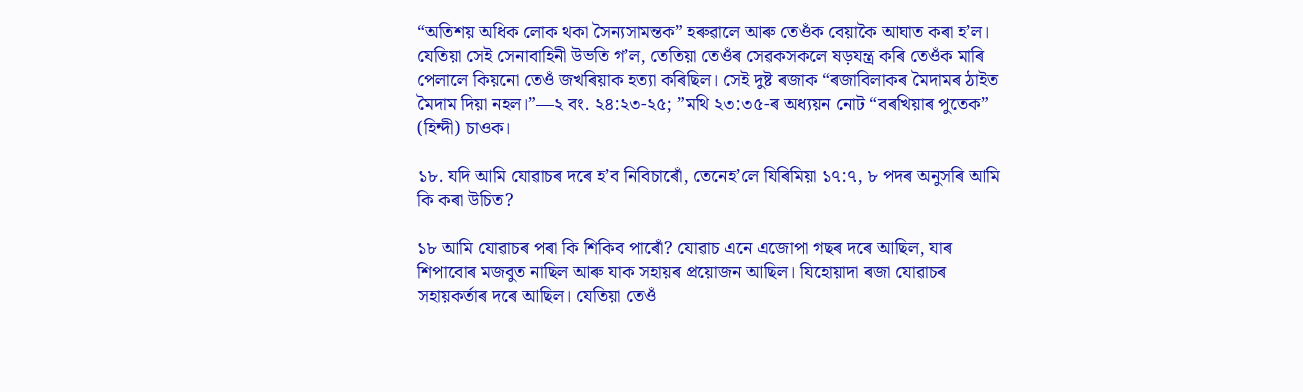“অতিশয় অধিক লোক থকা সৈন্যসামন্তক” হৰুৱালে আৰু তেওঁক বেয়াকৈ আঘাত কৰা হʼল। যেতিয়া সেই সেনাবাহিনী উভতি গʼল, তেতিয়া তেওঁৰ সেৱকসকলে ষড়যন্ত্ৰ কৰি তেওঁক মাৰি পেলালে কিয়নো তেওঁ জখৰিয়াক হত্যা কৰিছিল। সেই দুষ্ট ৰজাক “ৰজাবিলাকৰ মৈদামৰ ঠাইত মৈদাম দিয়া নহল।”—২ বং. ২৪:২৩-২৫; ”মথি ২৩:৩৫-ৰ অধ্যয়ন নোট “বৰখিয়াৰ পুতেক” (হিন্দী) চাওক।

১৮. যদি আমি যোৱাচৰ দৰে হʼব নিবিচাৰোঁ, তেনেহʼলে যিৰিমিয়া ১৭:৭, ৮ পদৰ অনুসৰি আমি কি কৰা উচিত?

১৮ আমি যোৱাচৰ পৰা কি শিকিব পাৰোঁ? যোৱাচ এনে এজোপা গছৰ দৰে আছিল, যাৰ শিপাবোৰ মজবুত নাছিল আৰু যাক সহায়ৰ প্ৰয়োজন আছিল। যিহোয়াদা ৰজা যোৱাচৰ সহায়কৰ্তাৰ দৰে আছিল। যেতিয়া তেওঁ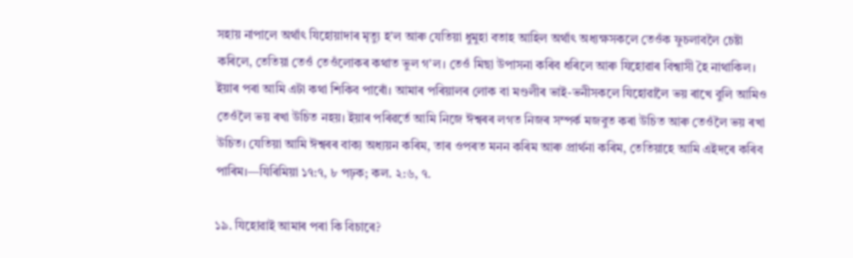সহায় নাপালে অৰ্থাৎ যিহোয়াদাৰ মৃত্যু হʼল আৰু যেতিয়া ধুমুহা বতাহ আহিল অৰ্থাৎ অধ্যক্ষসকলে তেওঁক ফুচলাবলৈ চেষ্টা কৰিলে, তেতিয়া তেওঁ তেওঁলোকৰ কথাত ভুল গʼল। তেওঁ মিছা উপাসনা কৰিব ধৰিলে আৰু যিহোৱাৰ বিশ্বাসী হৈ নাথাকিল। ইয়াৰ পৰা আমি এটা কথা শিকিব পাৰোঁ। আমাৰ পৰিয়ালৰ লোক বা মণ্ডলীৰ ভাই-ভনীসকলে যিহোৱালৈ ভয় ৰাখে বুলি আমিও তেওঁলৈ ভয় ৰখা উচিত নহয়। ইয়াৰ পৰিৱৰ্তে আমি নিজে ঈশ্বৰৰ লগত নিজৰ সম্পৰ্ক মজবুত কৰা উচিত আৰু তেওঁলৈ ভয় ৰখা উচিত। যেতিয়া আমি ঈশ্বৰৰ বাক্য অধ্যয়ন কৰিম, তাৰ ওপৰত মনন কৰিম আৰু প্ৰাৰ্থনা কৰিম, তেতিয়াহে আমি এইদৰে কৰিব পাৰিম।—যিৰিমিয়া ১৭:৭, ৮ পঢ়ক; কল. ২:৬, ৭.

১৯. যিহোৱাই আমাৰ পৰা কি বিচাৰে?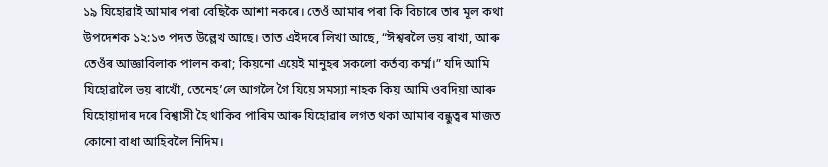১৯ যিহোৱাই আমাৰ পৰা বেছিকৈ আশা নকৰে। তেওঁ আমাৰ পৰা কি বিচাৰে তাৰ মূল কথা উপদেশক ১২:১৩ পদত উল্লেখ আছে। তাত এইদৰে লিখা আছে, “ঈশ্বৰলৈ ভয় ৰাখা, আৰু তেওঁৰ আজ্ঞাবিলাক পালন কৰা; কিয়নো এয়েই মানুহৰ সকলো কৰ্তব্য কৰ্ম্ম।” যদি আমি যিহোৱালৈ ভয় ৰাখোঁ, তেনেহʼলে আগলৈ গৈ যিয়ে সমস্যা নাহক কিয় আমি ওবদিয়া আৰু যিহোয়াদাৰ দৰে বিশ্বাসী হৈ থাকিব পাৰিম আৰু যিহোৱাৰ লগত থকা আমাৰ বন্ধুত্বৰ মাজত কোনো বাধা আহিবলৈ নিদিম।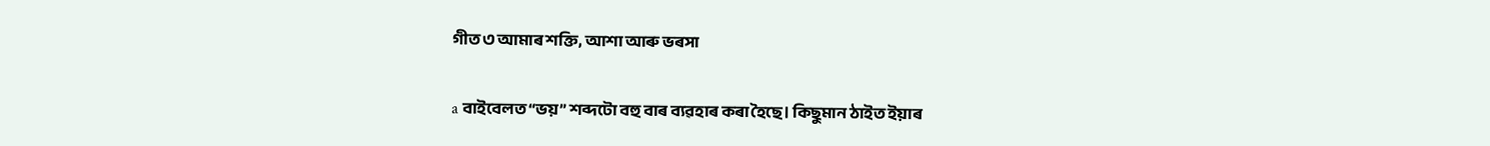গীত ৩ আমাৰ শক্তি, আশা আৰু ভৰসা

a বাইবেলত “ভয়” শব্দটো বহু বাৰ ব্যৱহাৰ কৰা হৈছে। কিছুমান ঠাইত ইয়াৰ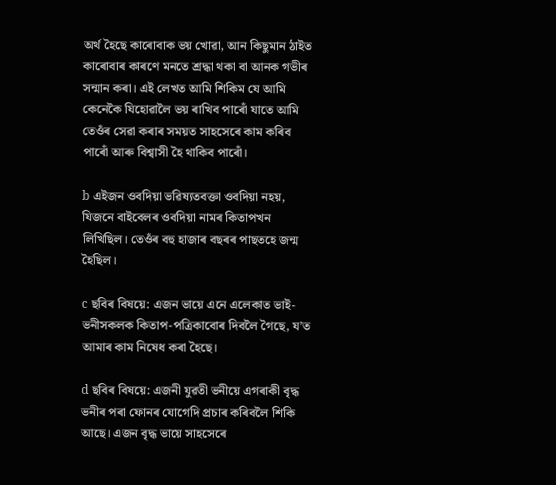অৰ্থ হৈছে কাৰোবাক ভয় খোৱা, আন কিছুমান ঠাইত কাৰোবাৰ কাৰণে মনতে শ্ৰদ্ধা থকা বা আনক গভীৰ সন্মান কৰা। এই লেখত আমি শিকিম যে আমি কেনেকৈ যিহোৱালৈ ভয় ৰাখিব পাৰোঁ যাতে আমি তেওঁৰ সেৱা কৰাৰ সময়ত সাহসেৰে কাম কৰিব পাৰোঁ আৰু বিশ্বাসী হৈ থাকিব পাৰোঁ।

b এইজন ওবদিয়া ভৱিষ্যতবক্তা ওবদিয়া নহয়, যিজনে বাইবেলৰ ওবদিয়া নামৰ কিতাপখন লিখিছিল। তেওঁৰ বহু হাজাৰ বছৰৰ পাছতহে জন্ম হৈছিল।

c ছবিৰ বিষয়ে: এজন ভায়ে এনে এলেকাত ভাই-ভনীসকলক কিতাপ-পত্ৰিকাবোৰ দিবলৈ গৈছে, যʼত আমাৰ কাম নিষেধ কৰা হৈছে।

d ছবিৰ বিষয়ে: এজনী যুৱতী ভনীয়ে এগৰাকী বৃদ্ধ ভনীৰ পৰা ফোনৰ যোগেদি প্ৰচাৰ কৰিবলৈ শিকি আছে। এজন বৃদ্ধ ভায়ে সাহসেৰে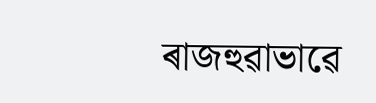ৰাজহুৱাভাৱে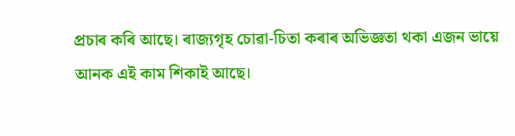প্ৰচাৰ কৰি আছে। ৰাজ্যগৃহ চোৱা-চিতা কৰাৰ অভিজ্ঞতা থকা এজন ভায়ে আনক এই কাম শিকাই আছে।